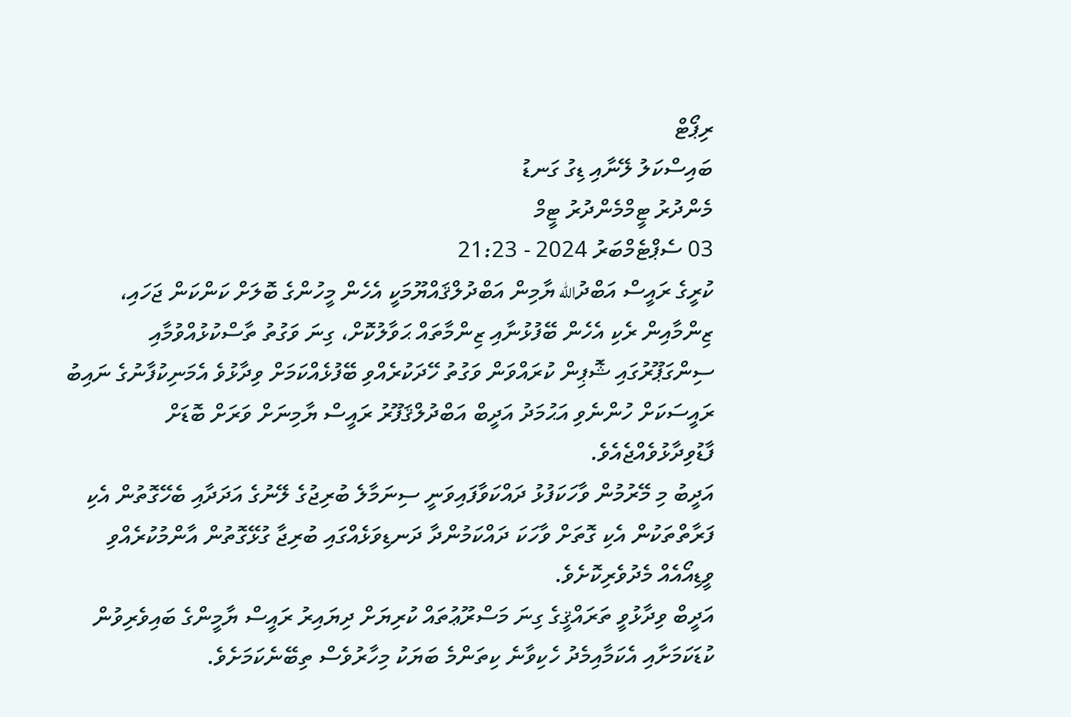ރިޕޯޓް
ބައިސްކަލު ލޭނާއި ޑިގު ގަނޑު
މެންދުރު ޓީމްމެންދުރު ޓީމް
03 ސެޕްޓެމްބަރު 2024 - 21:23
ކުރީގެ ރައީސް އަބްދުالله ޔާމިން އަބްދުލްޤައްޔޫމަކީ އެހެން މީހުންގެ ބޮލަށް ކަންކަން ޖަހައި، ޒިންމާއިން ރެކި އެހެން ބޭފުޅުނާއި ޒިންމާތައް ޙަވާލުކޮށް، ގިނަ ވަގުތު ތާސްކުޅުއްވުމާއި ސިންގަޕޫރުގައި ޝޮޕިން ކުރައްވަން ވަގުތު ހޭދަކުރެއްވި ބޭފުޅެއްކަމަށް ވިދާޅުވެ އެމަނިކުފާނުގެ ނައިބު ރައީސަކަށް ހުންނެވި އަޙުމަދު އަދީބް އަބްދުލްޤަފޫރު ރައީސް ޔާމިނަށް ވަރަށް ބޮޑަށް ފާޑުވިދާޅުވެއްޖެއެވެ.
އަދީބު މި މޭރުމުން ވާހަކަފުޅު ދައްކަވާފައިވަނީ ސިނަމާލެ ބުރިޖުގެ ލޭނުގެ އަދަދާއި ބެހޭގޮތުން އެކި ފަރާތްތަކުން އެކި ގޮތަށް ވާހަކަ ދައްކަމުންދާ ދަނޑިވަޅެއްގައި ބުރިޖާ ގުޅޭގޮތުން އާންމުކުރެއްވި ވީޑިއޯއެއް މެދުވެރިކޮށެވެ.
އަދީބް ވިދާޅުވީ ތަރައްޤީގެ ގިނަ މަސްރޫޢުތައް ކުރިޔަށް ދިޔައިރު ރައީސް ޔާމީންގެ ބައިވެރިވުން ކުޑަކަމަށާއި އެކަމާއިމެދު ހެކިވާނެ ކިތަންމެ ބަޔަކު މިހާރުވެސް ތިބޭނެކަމަށެވެ.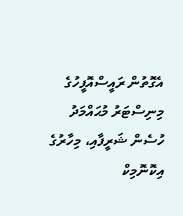އެގޮތުން ރައީސްއޮފީހުގެ މިނިސްޓަރު މުޙައްމަދު ހުސެން ޝަރީފާއި، މިހާރުގެ އިކޮނޮމިކް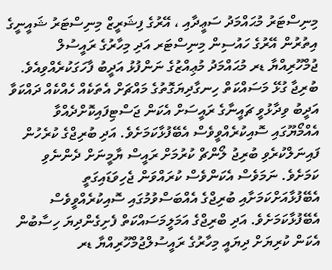މިނިސްޓަރު މުޙައްމަދު ސަޢީދާއި ، އޭރުގެ ފިޝަރީޒް މިނިސްޓަރު ޝައީނީގެ އިތުރުން އޭރުގެ ހައުސިން މިނިސްޓަރ އަދި މިހާރުގެ ރައީސުލް ޖުމްހޫރިއްޔާ ޑރ މުޙައްމަދު މުޢިއްޒުގެ ނަންފުޅު އަދީބު ފާހަގަކުރެއްވިއެވެ.
ބުރިޖާ ގުޅޭ މަސައްކަތް ހިނގާދިޔަގޮތުގެ މައްޗަށް އެތަކެއް ހެއްކެއް ދައްކަވާ އަދީބު ވިދާޅުވީ ޗައީނާގެ ރައީސަށް އެކަން ޖަސްޓިފައިކޮށްދެއްވާ އެއްމޯޔޫގައި ސޮއިކުރެއްވީވެސް އެބޭފުޅާކަމަށެވެ. އަދި ބުރިޖްގެ ކުރެހުން ފައިނަލްކުރެވި ބުރިޖު ލޯންޗް ކުރުމަށް ރައީސް ޔާމީނަށް ދެންނެވި ކަމަށެވެ. ނަމަވެސް އެކަންވެސް ކުރައްވަން ޖެހިވަޑައިގަތީ އެބޭފުޅާއަށްކަމަށާއި ބުރިޖްގެ އެއްބަސްވުމުގައި ސޮއިކުރެއްވީވެސް އެބޭފުޅާކަމަށެވެ. އަދި ބްރިޖްގެ އަމަލީމަސައްކަތް ފެށިގެންދިޔަ ހިސާބުން އެކަން ކުރިޔަށް ދިޔައީ މިހާރުގެ ރައީސުލްޖުމްހޫރިއްޔާ ޑރ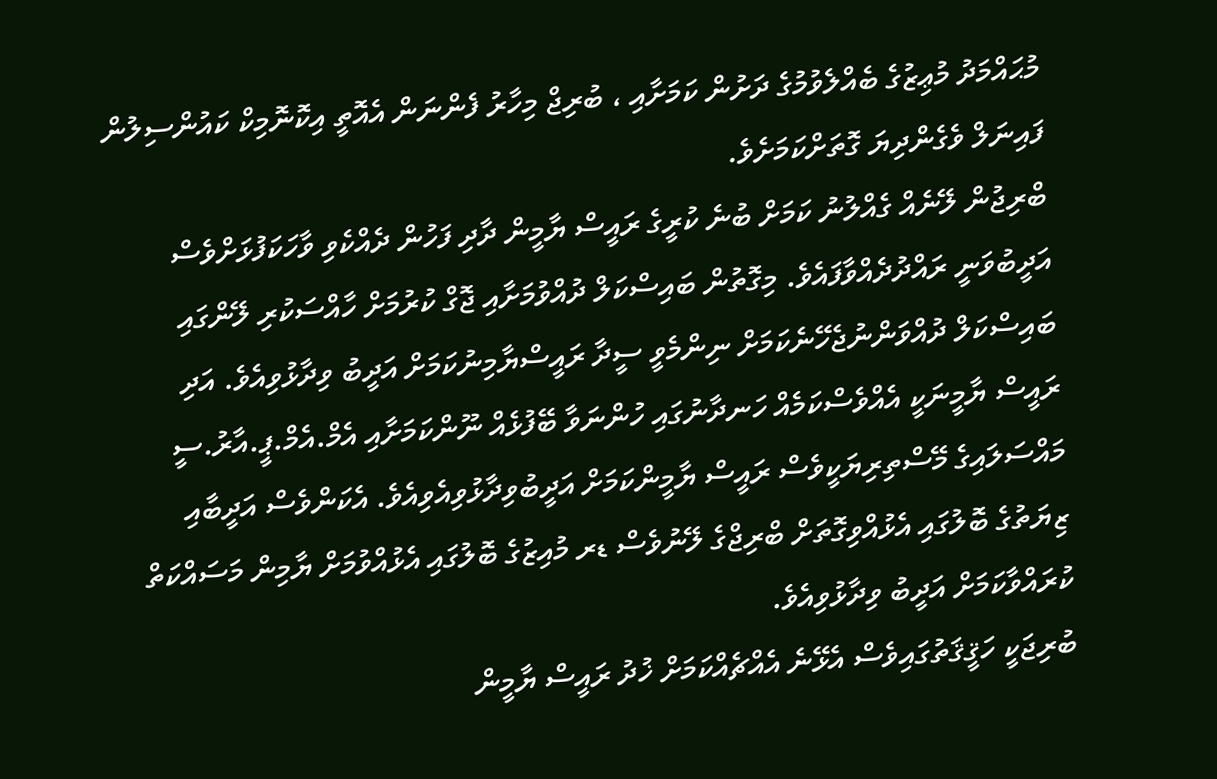މުޙައްމަދު މުޢިޒުގެ ބެއްލެވުމުގެ ދަށުން ކަމަށާއި ، ބުރިޖް މިހާރު ފެންނަން އެއޮތީ އިކޮނޮމިކް ކައުންސިލުން ފައިނަލް ވެގެންދިޔަ ގޮތަށްކަމަށެވެ.
ބްރިޖުން ލޭނެއް ގެއްލުނު ކަމަށް ބުނެ ކުރީގެ ރައީސް ޔާމީން ދާދި ފަހުން ދެއްކެވި ވާހަކަފުޅަށްވެސް އަދީބުވަނީ ރައްދުދެއްވާފައެވެ. މިގޮތުން ބައިސްކަލް ދުއްވުމަށާއި ޖޮގް ކުރުމަށް ހާއްސަކުރި ލޭންގައި ބައިސްކަލް ދުއްވަންނުޖެހޭނެކަމަށް ނިންމެވީ ސީދާ ރައީސްޔާމިނުކަމަށް އަދީބު ވިދާޅުވިއެވެ. އަދި ރައީސް ޔާމީނަކީ އެއްވެސްކަމެއް ހަނދާނުގައި ހުންނަވާ ބޭފުޅެއް ނޫންކަމަށާއި އެމް.އެމް.ޕީ.އާރު.ސީ މައްސަލައިގެ މޭސްތިރިޔަކީވެސް ރައީސް ޔާމީންކަމަށް އަދީބުވިދާޅުވިއެވިއެވެ. އެކަންވެސް އަދީބާއި ޒިޔަތުގެ ބޮލުގައި އެޅުއްވިގޮތަށް ބްރިޖްގެ ލޭނުވެސް ޑރ މުއިޒުގެ ބޮލުގައި އެޅުއްވުމަށް ޔާމިން މަސައްކަތް ކުރައްވާކަމަށް އަދީބު ވިދާޅުވިއެވެ.
ބުރިޖަކީ ހަޤީޤަތުގައިވެސް އެޅޭނެ އެއްޗެއްކަމަށް ޚުދު ރައީސް ޔާމީން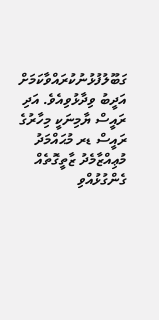ގަބޫލުފުޅުނުކުރައްވާކަމަށް އަދީބު ވިދާޅުވިއެވެ. އަދި ރައީސް ޔާމިނަކީ މިހާރުގެ ރައީސް ޑރ މުޙައްމަދު މުޢިއްޒާމެދު ޒާތީގޮތެއް ގެންގުޅުއްވި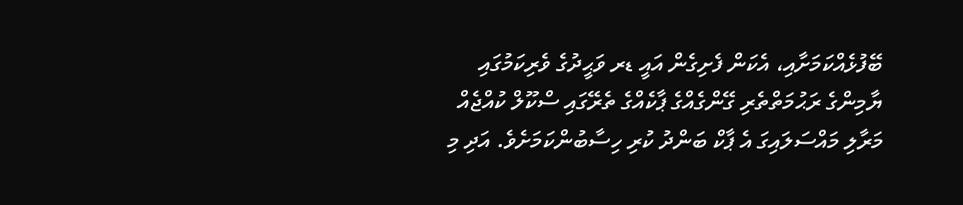ބޭފުޅެއްކަމަށާއި، އެކަން ފެށިގެން އައީ ޑރ ވަޙީދުގެ ވެރިކަމުގައި ޔާމިންގެ ރަޙުމަތްތެރި ގޭންގެއްގެ ޕާކެއްގެ ތެރޭގައި ސްކޫލް ކުއްޖެއް މަރާލި މައްސަލައިގަ އެ ޕާކް ބަންދު ކުރި ހިސާބުންކަމަށެވެ. އަދި މި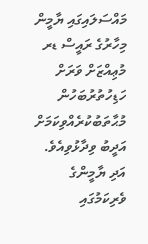މައްސަލައިގައި ޔާމީން މިހާރުގެ ރައީސް ޑރ މުޢިއްޒަށް ވަރަށް ހަޑިހުތުރުބަހުން މުޙާތަބުކުރެއްވިކަމަށް އަދީބު ވިދާޅުވިއެވެ. އަދި ޔާމީންގެ ވެރިކަމުގައި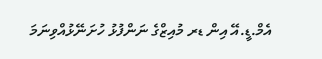އެމް.ޑީ.އޭ އިން ޑރ މުއިޒްގެ ނަންފުޅު ހުށަނޭޅުއްވިނަމަ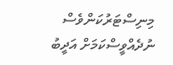މިނިސްޓަރުކަންވެސް ނުދެއްވީސްކަމަށް އަދީބު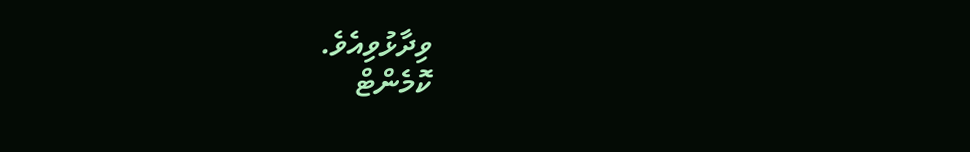ވިދާޅުވިއެވެ.
ކޮމެންޓް